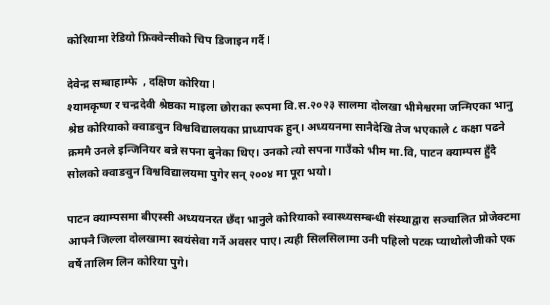कोरियामा रेडियो फ्रिक्वेन्सीको चिप डिजाइन गर्दै l

देवेन्द्र सम्बाहाम्फे  , दक्षिण कोरिया l
श्यामकृष्ण र चन्द्रदेवी श्रेष्ठका माइला छोराका रूपमा वि.स.२०२३ सालमा दोलखा भीमेश्वरमा जन्मिएका भानु श्रेष्ठ कोरियाको क्वाङवुन विश्वविद्यालयका प्राध्यापक हुन्। अध्ययनमा सानैदेखि तेज भएकाले ८ कक्षा पढने क्रममै उनले इन्जिनियर बन्ने सपना बुनेका थिए। उनको त्यो सपना गाउँको भीम मा.वि, पाटन क्याम्पस हुँदै सोलको क्वाङवुन विश्वविद्यालयमा पुगेर सन् २००४ मा पूरा भयो।

पाटन क्याम्पसमा बीएस्सी अध्ययनरत छँदा भानुले कोरियाको स्वास्थ्यसम्बन्धी संस्थाद्वारा सञ्चालित प्रोजेक्टमा आफ्नै जिल्ला दोलखामा स्वयंसेवा गर्ने अवसर पाए। त्यही सिलसिलामा उनी पहिलो पटक प्याथोलोजीको एक वर्षे तालिम लिन कोरिया पुगे।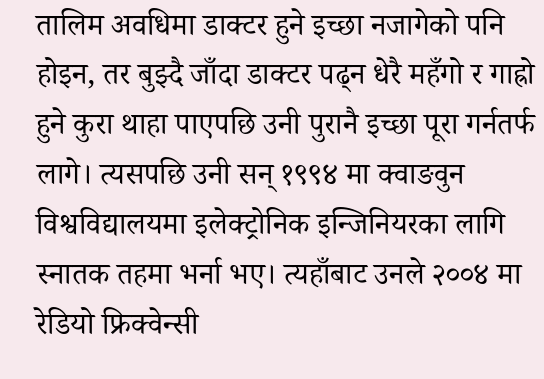तालिम अवधिमा डाक्टर हुने इच्छा नजागेको पनि होइन, तर बुझ्दै जाँदा डाक्टर पढ्न धेरै महँगो र गाह्रो हुने कुरा थाहा पाएपछि उनी पुरानै इच्छा पूरा गर्नतर्फ लागे। त्यसपछि उनी सन् १९९४ मा क्वाङवुन विश्वविद्यालयमा इलेक्ट्रोनिक इन्जिनियरका लागि स्नातक तहमा भर्ना भए। त्यहाँबाट उनले २००४ मा रेडियो फ्रिक्वेन्सी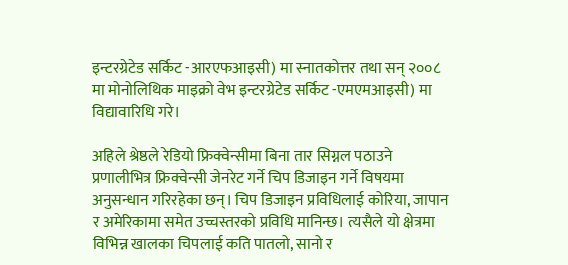इन्टरग्रेटेड सर्किट -आरएफआइसी) मा स्नातकोत्तर तथा सन् २००८ मा मोनोलिथिक माइक्रो वेभ इन्टरग्रेटेड सर्किट -एमएमआइसी) मा विद्यावारिधि गरे।

अहिले श्रेष्ठले रेडियो फ्रिक्वेन्सीमा बिना तार सिग्नल पठाउने प्रणालीभित्र फ्रिक्वेन्सी जेनरेट गर्ने चिप डिजाइन गर्ने विषयमा अनुसन्धान गरिरहेका छन्। चिप डिजाइन प्रविधिलाई कोरिया, जापान र अमेरिकामा समेत उच्चस्तरको प्रविधि मानिन्छ। त्यसैले यो क्षेत्रमा विभिन्न खालका चिपलाई कति पातलो, सानो र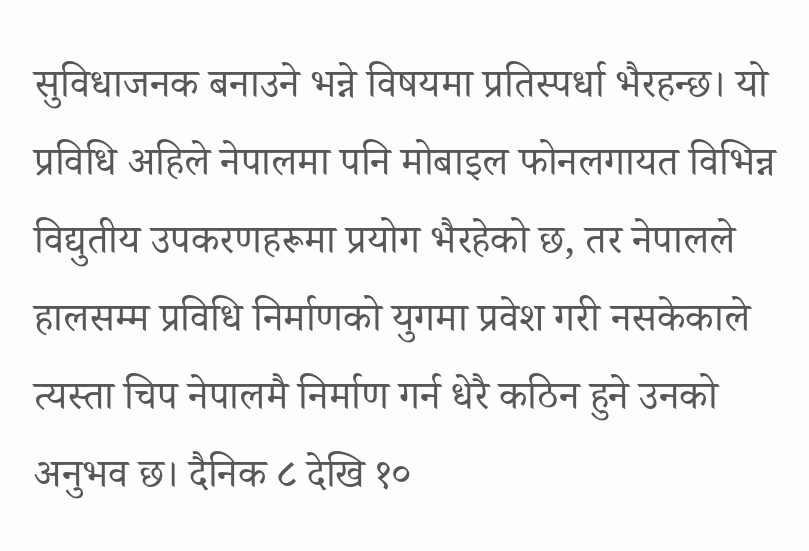सुविधाजनक बनाउने भन्ने विषयमा प्रतिस्पर्धा भैरहन्छ। यो प्रविधि अहिले नेपालमा पनि मोबाइल फोनलगायत विभिन्न विद्युतीय उपकरणहरूमा प्रयोग भैरहेको छ, तर नेपालले हालसम्म प्रविधि निर्माणको युगमा प्रवेश गरी नसकेकाले त्यस्ता चिप नेपालमै निर्माण गर्न धेरै कठिन हुने उनको अनुभव छ। दैनिक ८ देखि १०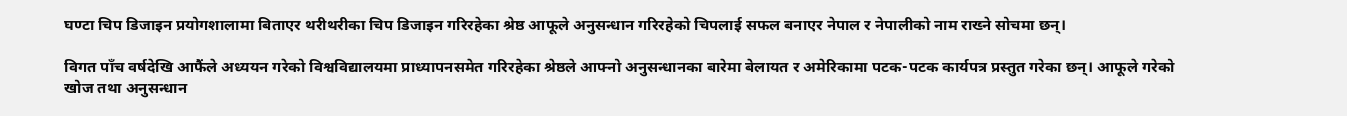घण्टा चिप डिजाइन प्रयोगशालामा बिताएर थरीथरीका चिप डिजाइन गरिरहेका श्रेष्ठ आफूले अनुसन्धान गरिरहेको चिपलाई सफल बनाएर नेपाल र नेपालीको नाम राख्ने सोचमा छन्।

विगत पाँच वर्षदेखि आफैंले अध्ययन गरेको विश्वविद्यालयमा प्राध्यापनसमेत गरिरहेका श्रेष्ठले आफ्नो अनुसन्धानका बारेमा बेलायत र अमेरिकामा पटक-पटक कार्यपत्र प्रस्तुत गरेका छन्। आफूले गरेको खोज तथा अनुसन्धान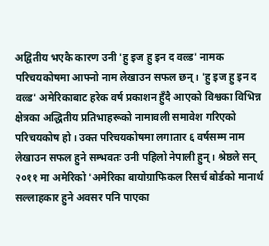अद्वितीय भएकै कारण उनी 'हु इज हु इन द वल्र्ड' नामक परिचयकोषमा आफ्नो नाम लेखाउन सफल छन्। 'हु इज हु इन द वल्र्ड' अमेरिकाबाट हरेक वर्ष प्रकाशन हुँदै आएको विश्वका विभिन्न क्षेत्रका अद्धितीय प्रतिभाहरूको नामावली समावेश गरिएको परिचयकोष हो। उक्त परिचयकोषमा लगातार ६ वर्षसम्म नाम लेखाउन सफल हुने सम्भवतः उनी पहिलो नेपाली हुन्। श्रेष्ठले सन् २०११ मा अमेरिको 'अमेरिका बायोग्राफिकल रिसर्च बोर्डको मानार्थ सल्लाहकार हुने अवसर पनि पाएका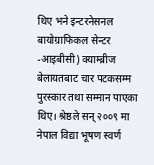थिए भने इन्टरनेसनल बायोग्राफिकल सेन्टर -आइबीसी) क्याम्ब्रीज बेलायतबाट चार पटकसम्म पुरस्कार तथा सम्मान पाएका थिए। श्रेष्ठले सन् २००९ मा नेपाल विद्या भूषण स्वर्ण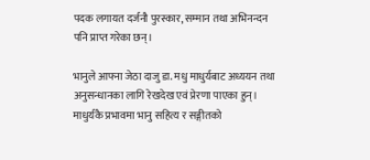पदक लगायत दर्जनौ पुरस्कार, सम्मान तथा अभिनन्दन पनि प्राप्त गरेका छन्।

भानुले आफ्ना जेठा दाजु डा. मधु माधुर्यबाट अध्ययन तथा अनुसन्धानका लागि रेखदेख एवं प्रेरणा पाएका हुन्। माधुर्यकै प्रभावमा भानु सहित्य र सङ्गीतको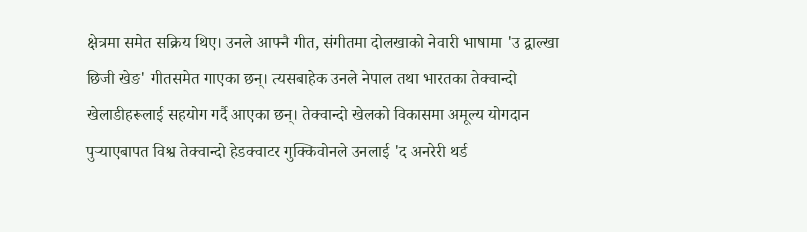क्षेत्रमा समेत सक्रिय थिए। उनले आफ्नै गीत, संगीतमा दोलखाको नेवारी भाषामा 'उ द्वाल्खा छिजी खेङ' गीतसमेत गाएका छन्। त्यसबाहेक उनले नेपाल तथा भारतका तेक्वान्दो खेलाडीहरूलाई सहयोग गर्दै आएका छन्। तेक्वान्दो खेलको विकासमा अमूल्य योगदान पुर्‍याएबापत विश्व तेक्वान्दो हेडक्वाटर गुक्किवोनले उनलाई 'द अनरेरी थर्ड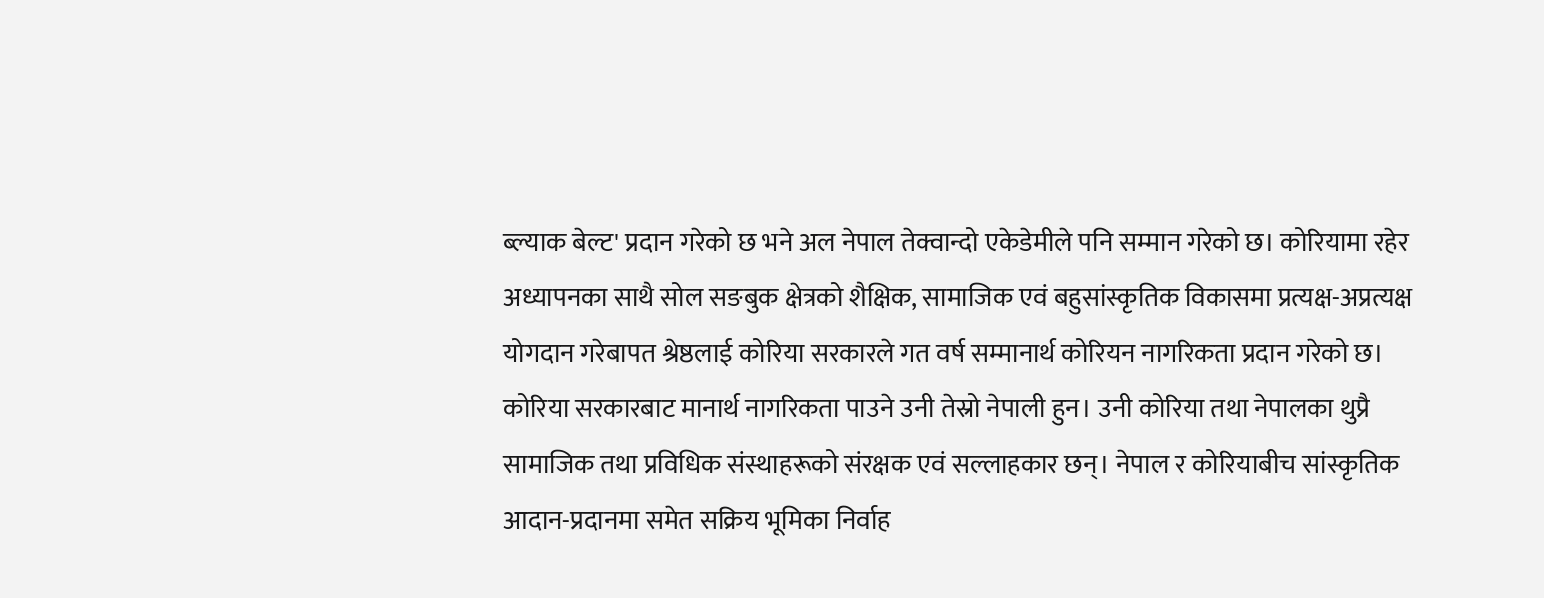ब्ल्याक बेल्ट' प्रदान गरेको छ भने अल नेपाल तेक्वान्दो एकेडेमीले पनि सम्मान गरेको छ। कोरियामा रहेर अध्यापनका साथै सोल सङबुक क्षेत्रको शैक्षिक, सामाजिक एवं बहुसांस्कृतिक विकासमा प्रत्यक्ष-अप्रत्यक्ष योगदान गरेबापत श्रेष्ठलाई कोरिया सरकारले गत वर्ष सम्मानार्थ कोरियन नागरिकता प्रदान गरेको छ। कोरिया सरकारबाट मानार्थ नागरिकता पाउने उनी तेस्रो नेपाली हुन। उनी कोरिया तथा नेपालका थुप्रै सामाजिक तथा प्रविधिक संस्थाहरूको संरक्षक एवं सल्लाहकार छन्। नेपाल र कोरियाबीच सांस्कृतिक आदान-प्रदानमा समेत सक्रिय भूमिका निर्वाह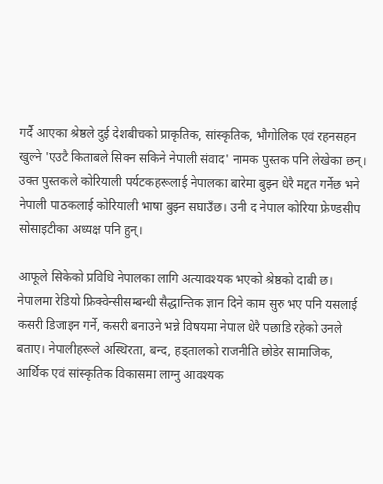गर्दै आएका श्रेष्ठले दुई देशबीचको प्राकृतिक, सांस्कृतिक, भौगोलिक एवं रहनसहन खुल्ने 'एउटै किताबले सिक्न सकिने नेपाली संवाद' नामक पुस्तक पनि लेखेका छन्। उक्त पुस्तकले कोरियाली पर्यटकहरूलाई नेपालका बारेमा बुझ्न धेरै मद्दत गर्नेछ भने नेपाली पाठकलाई कोरियाली भाषा बुझ्न सघाउँछ। उनी द नेपाल कोरिया फ्रेण्डसीप सोसाइटीका अध्यक्ष पनि हुन्।

आफूले सिकेको प्रविधि नेपालका लागि अत्यावश्यक भएको श्रेष्ठको दाबी छ। नेपालमा रेडियो फ्रिक्वेन्सीसम्बन्धी सैद्धान्तिक ज्ञान दिने काम सुरु भए पनि यसलाई कसरी डिजाइन गर्ने, कसरी बनाउने भन्ने विषयमा नेपाल धेरै पछाडि रहेको उनले बताए। नेपालीहरूले अस्थिरता, बन्द, हड्तालको राजनीति छोडेर सामाजिक, आर्थिक एवं सांस्कृतिक विकासमा लाग्नु आवश्यक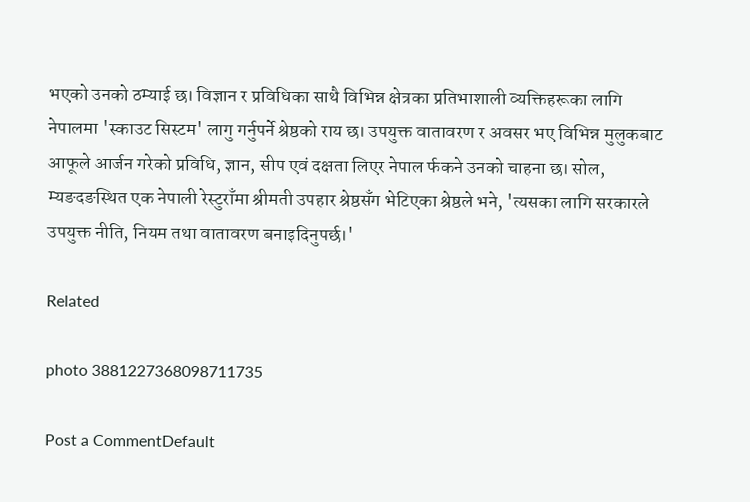भएको उनको ठम्याई छ। विज्ञान र प्रविधिका साथै विभिन्न क्षेत्रका प्रतिभाशाली व्यक्तिहरूका लागि नेपालमा 'स्काउट सिस्टम' लागु गर्नुपर्ने श्रेष्ठको राय छ। उपयुक्त वातावरण र अवसर भए विभिन्न मुलुकबाट आफूले आर्जन गरेको प्रविधि, ज्ञान, सीप एवं दक्षता लिएर नेपाल र्फकने उनको चाहना छ। सोल, म्यङदङस्थित एक नेपाली रेस्टुराँमा श्रीमती उपहार श्रेष्ठसँग भेटिएका श्रेष्ठले भने, 'त्यसका लागि सरकारले उपयुक्त नीति, नियम तथा वातावरण बनाइदिनुपर्छ।'

Related

photo 3881227368098711735

Post a CommentDefault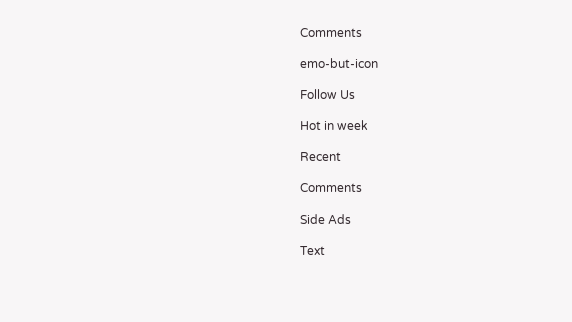Comments

emo-but-icon

Follow Us

Hot in week

Recent

Comments

Side Ads

Text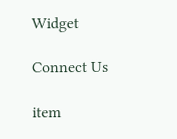Widget

Connect Us

item